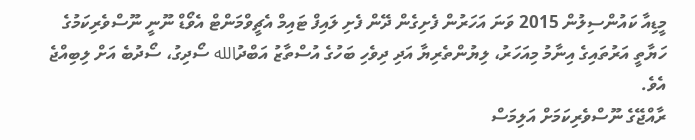މީޑިއާ ކައުންސިލުން 2015 ވަނަ އަހަރުން ފެށިގެން ދޭން ފެށި ލައިފް ޓައިމް އެޗީވްމަންޓް އެވޯޑް ނޫނީ ނޫސްވެރިކަމުގެ ހަޔާތީ އަރުތައިގެ އިނާމު މިއަހަރު، ލިޔުންތެރިޔާ އަދި ދިވެހި ބަހުގެ އުސްތާޒު އަބްދުالله ސޯދިގު، ސޯދުބެ އަށް ލިބިއްޖެ އެވެ.
ރާއްޖޭގެ ނޫސްވެރިކަމަށް އަލިމަސް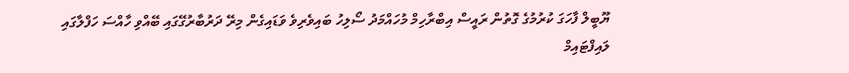ޔޫބީލް ފާހަގަ ކުރުމުގެ ގޮތުން ރައީސް އިބްރާހިމް މުހައްމަދު ސޯލިހު ބައިވެރިވެ ވަޑައިގެން މިރޭ ދަރުބާރުގޭގައި ބޭއްވި ހާއްސަ ހަފްލާގައި ލައިފްޓައިމް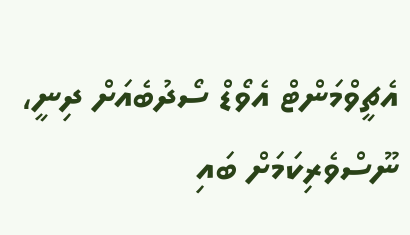އެޗީވްމަންޓް އެވޯޑް ސޯދުބެއަށް ދިނީ، ނޫސްވެރިކަމަށް ބައި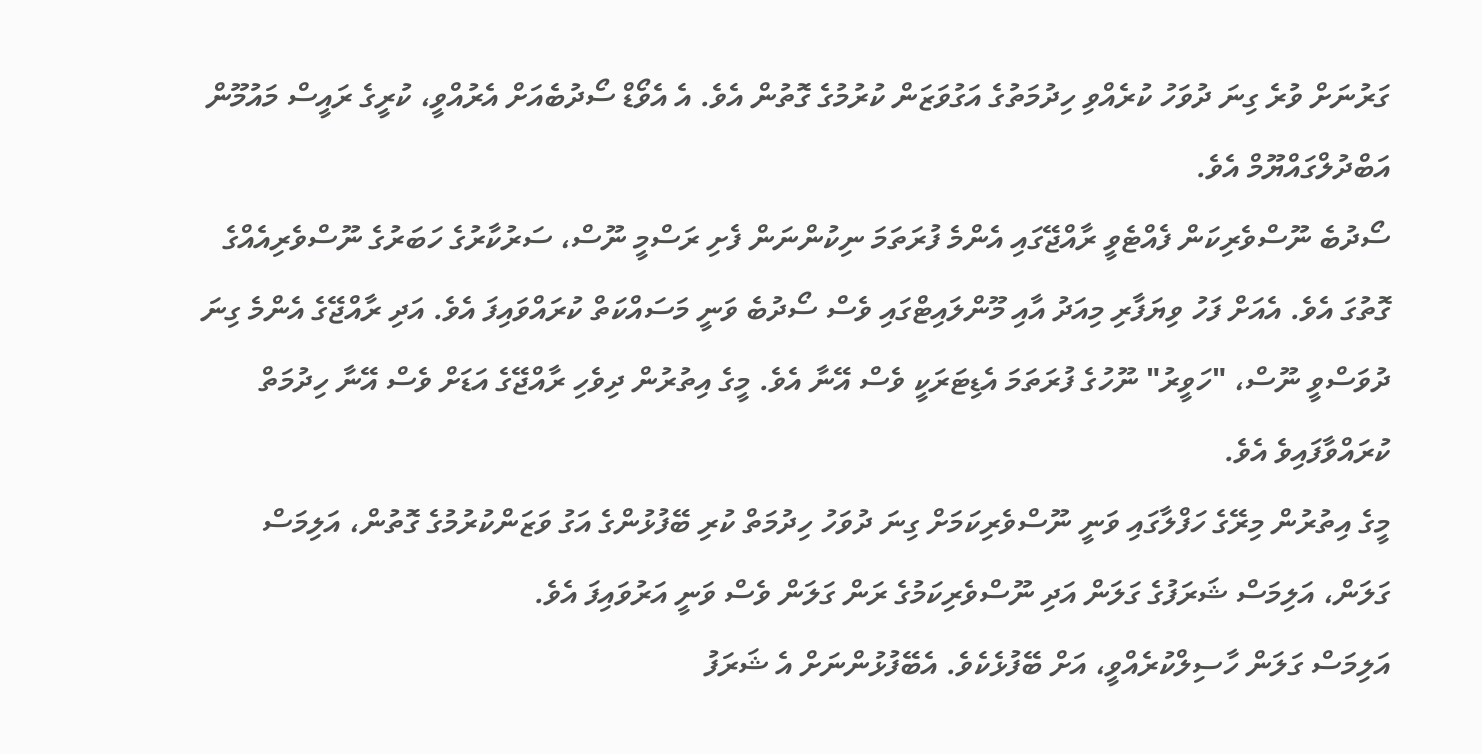ގަރުނަށް ވުރެ ގިނަ ދުވަހު ކުރެއްވި ހިދުމަތުގެ އަގުވަޒަން ކުރުމުގެ ގޮތުން އެވެ. އެ އެވޯޑް ސޯދުބެއަށް އެރުއްވީ، ކުރީގެ ރައީސް މައުމޫން އަބްދުލްގައްޔޫމް އެވެ.
ސޯދުބެ ނޫސްވެރިކަން ފެއްޓެވީ ރާއްޖޭގައި އެންމެ ފުރަތަމަ ނިކުންނަން ފެށި ރަސްމީ ނޫސް، ސަރުކާރުގެ ހަބަރުގެ ނޫސްވެރިއެއްގެ ގޮތުގަ އެވެ. އެއަށް ފަހު ވިޔަފާރި މިއަދު އާއި މޫންލައިޓްގައި ވެސް ސޯދުބެ ވަނީ މަސައްކަތް ކުރައްވައިފަ އެވެ. އަދި ރާއްޖޭގެ އެންމެ ގިނަ ދުވަސްވީ ނޫސް، "ހަވީރު" ނޫހުގެ ފުރަތަމަ އެޑިޓަރަކީ ވެސް އޭނާ އެވެ. މީގެ އިތުރުން ދިވެހި ރާއްޖޭގެ އަޑަށް ވެސް އޭނާ ހިދުމަތް ކުރައްވާފައިވެ އެވެ.
މީގެ އިތުރުން މިރޭގެ ހަފްލާގައި ވަނީ ނޫސްވެރިކަމަށް ގިނަ ދުވަހު ހިދުމަތް ކުރި ބޭފުޅުންގެ އަގު ވަޒަންކުރުމުގެ ގޮތުން، އަލިމަސް ގަލަން، އަލިމަސް ޝަރަފުގެ ގަލަން އަދި ނޫސްވެރިކަމުގެ ރަން ގަލަން ވެސް ވަނީ އަރުވައިފަ އެވެ.
އަލިމަސް ގަލަން ހާސިލްކުރެއްވީ، އަށް ބޭފުޅެކެވެ. އެބޭފުޅުންނަށް އެ ޝަރަފު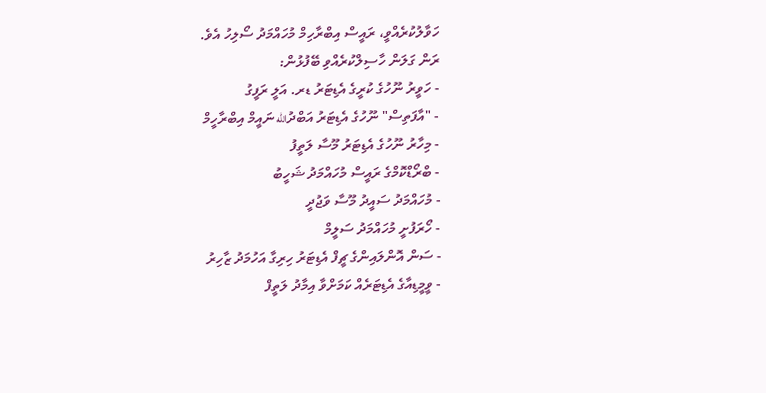ހަވާލުކުރެއްވީ، ރައީސް އިބްރާހިމް މުހައްމަދު ސޯލިހު އެވެ.
ރަން ގަލަން ހާސިލްކުރެއްވި ބޭފުޅުން:
- ހަވީރު ނޫހުގެ ކުރީގެ އެޑިޓަރު ޑރ. އަލީ ރަފީގު
- "އާފަތިސް" ނޫހުގެ އެޑިޓަރު އަބްދުالله ނައީމް އިބްރާހީމް
- މިހާރު ނޫހުގެ އެޑިޓަރު މޫސާ ލަތީފު
- ބްރޯޑްކޮމްގެ ރައީސް މުހައްމަދު ޝަހީބު
- މުހައްމަދު ސައީދު މޫސާ ވަޖުދީ
- ހޯރަފުށީ މުހައްމަދު ސަލީމް
- ސަން އޮންލައިންގެ ޗީފް އެޑިޓަރު ހިރިގާ އަހުމަދު ޒާހިރު
- ވީމީޑިއާގެ އެޑިޓަރެއް ކަމަށްވާ އިމާދު ލަތީފް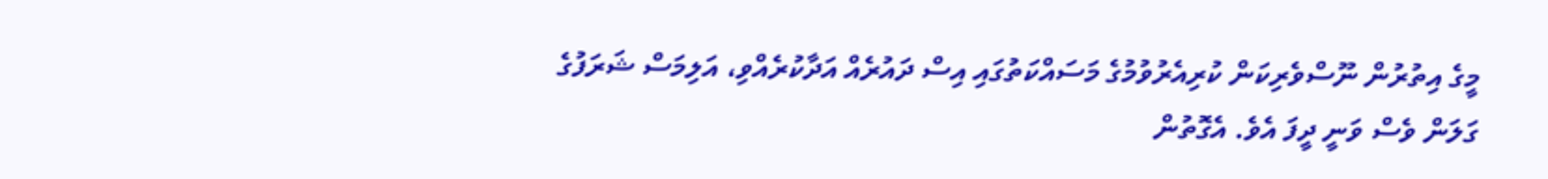މީގެ އިތުރުން ނޫސްވެރިކަން ކުރިއެރުވުމުގެ މަސައްކަތުގައި އިސް ދައުރެއް އަދާކުރެއްވި، އަލިމަސް ޝަރަފުގެ ގަލަން ވެސް ވަނީ ދީފަ އެވެ. އެގޮތުން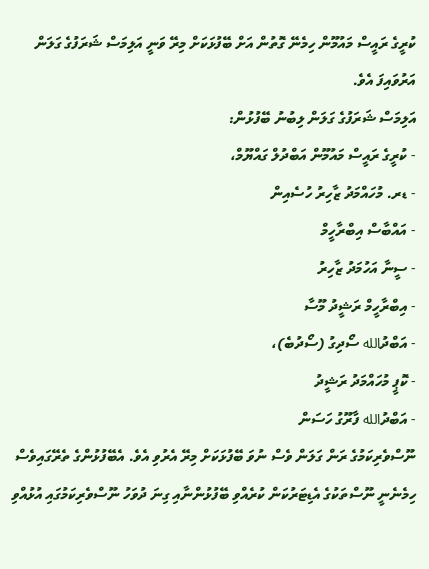ކުރީގެ ރައީސް މައުމޫން ހިމެނޭ ގޮތުން އަށް ބޭފުޅަކަށް މިރޭ ވަނީ އަލިމަސް ޝަރަފުގެ ގަލަން އަރުވައިފަ އެވެ.
އަލިމަސް ޝަރަފުގެ ގަލަން ލިބުނު ބޭފުޅުން:
- ކުރީގެ ރައީސް މައުމޫން އަބްދުލް ގައްޔޫމް،
- ޑރ. މުހައްމަދު ޒާހިރު ހުސެއިން
- އައްބާސް އިބްރާހީމް
- ސީނާ އަހުމަދު ޒާހިރު
- އިބްރާހީމް ރަޝީދު މޫސާ
- އަބްދުالله ސޯދިގު (ސޯދުބެ)،
- ކޮޕީ މުހައްމަދު ރަޝީދު
- އަބްދުالله ފާރޫގު ހަސަން
ނޫސްވެރިކަމުގެ ރަން ގަލަން ވެސް ނުވަ ބޭފުޅަކަށް މިރޭ އެރުވި އެވެ. އެބޭފުޅުންގެ ތެރޭގައިވެސް ހިމެނެނީ ނޫސްތަކުގެ އެޑިޓަރުކަން ކުރެއްވި ބޭފުޅުންނާއި ގިނަ ދުވަހު ނޫސްވެރިކަމުގައި އުޅުއްވި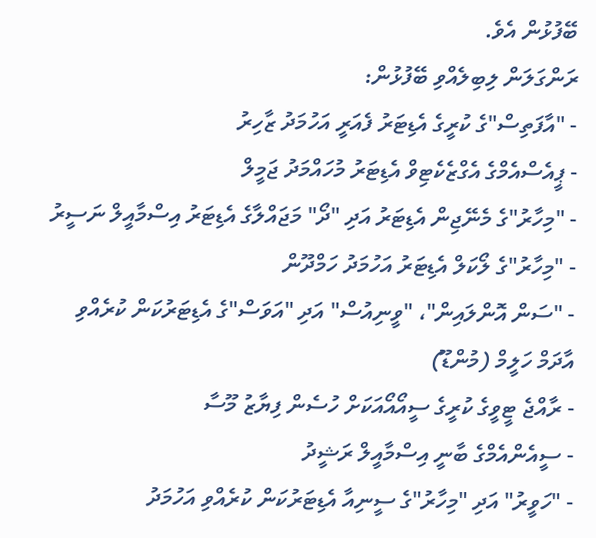ބޭފުޅުން އެވެ.
ރަންގަލަން ލިބިލެއްވި ބޭފުޅުން:
- "އާފަތިސް"ގެ ކުރީގެ އެޑިޓަރު ފެއަރީ އަހުމަދު ޒާހިރު
- ޕީއެސްއެމްގެ އެގްޒެކެޓިވް އެޑިޓަރު މުހައްމަދު ޖަމީލް
- "މިހާރު"ގެ މެނޭޖިން އެޑިޓަރު އަދި "ދޯ" މަޖައްލާގެ އެޑިޓަރު އިސްމާއީލް ނަސީރު
- "މިހާރު"ގެ ލޯކަލް އެޑިޓަރު އަހުމަދު ހަމްދޫން
- "ސަން އޮންލައިން"، "ވީނިއުސް" އަދި "އަވަސް"ގެ އެޑިޓަރުކަން ކުރެއްވި އާދަމް ހަލީމް (މުންޑޫ)
- ރާއްޖެ ޓީވީގެ ކުރީގެ ސީއޯއޯއަކަށް ހުސެން ފިޔާޒު މޫސާ
- ސީއެންއެމްގެ ބާނީ އިސްމާއީލް ރަޝީދު
- "ހަވީރު" އަދި "މިހާރު"ގެ ސީނިއާ އެޑިޓަރުކަން ކުރެއްވި އަހުމަދު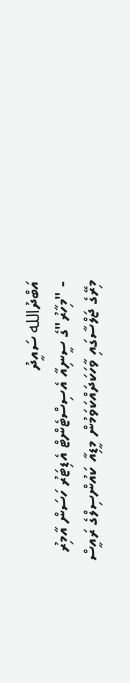އަބްދުالله ސައީދު
- "މިހާރު"ގެ ސީނިއާ އެސިސްޓެންޓް އެޑިޓަރު ހަސަން އާމިރު
މިރޭގެ ޖަލްސާގައި ވާހަކަދައްކަވަމުން މީޑިއާ ކައުންސިލްގެ ރައީސް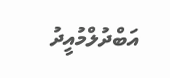އަބްދުލްމުއީދު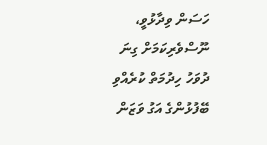ހަސަން ވިދާޅުވީ، ނޫސްވެރިކަމަށް ގިނަ ދުވަހު ހިދުމަތް ކުރެއްވި ބޭފުޅުންގެ އަގު ވަޒަން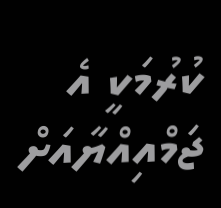ކުރުމަކީ އެ ޖަމްއިއްޔާއަށް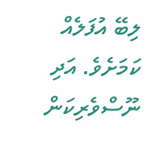ލިބޭ އުފަލެއް ކަމަށެވެ. އަދި ނޫސްވެރިކަން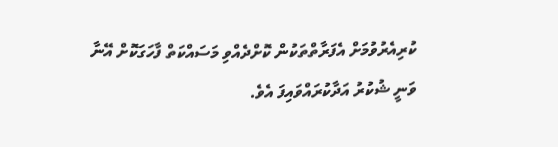ކުރިއެރުވުމަށް އެފަރާތްތަކުން ކޮށްދެއްވި މަސައްކަތް ފާހަގަކޮށް އޭނާ ވަނީ ޝުކުރު އަދާކުރައްވައިފަ އެވެ.